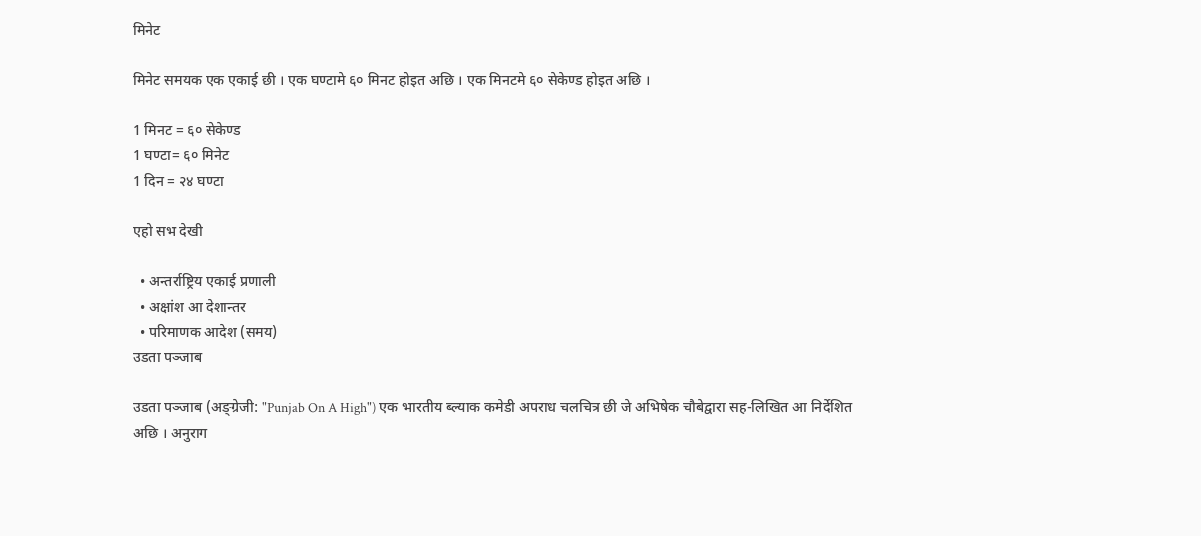मिनेट

मिनेट समयक एक एकाई छी । एक घण्टामे ६० मिनट होइत अछि । एक मिनटमे ६० सेकेण्ड होइत अछि ।

1 मिनट = ६० सेकेण्ड
1 घण्टा= ६० मिनेट
1 दिन = २४ घण्टा

एहो सभ देखी

  • अन्तर्राष्ट्रिय एकाई प्रणाली
  • अक्षांश आ देशान्तर
  • परिमाणक आदेश (समय)
उडता पञ्जाब

उडता पञ्जाब (अङ्ग्रेजी: "Punjab On A High") एक भारतीय ब्ल्याक कमेडी अपराध चलचित्र छी जे अभिषेक चौबेद्वारा सह-लिखित आ निर्देशित अछि । अनुराग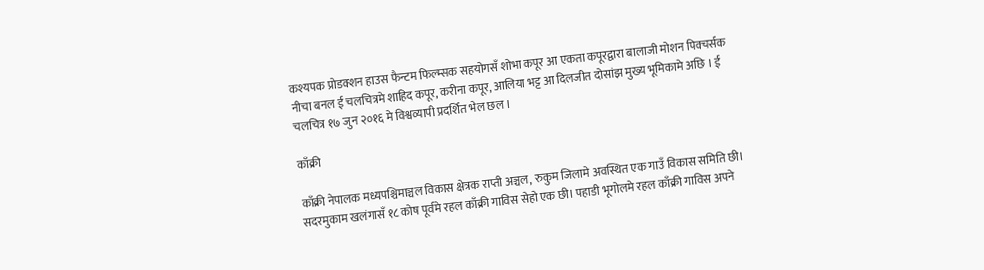कश्यपक प्रोडक्शन हाउस फैन्टम फिल्म्सक सहयोगसँ शोभा कपूर आ एकता कपूरद्वारा बालाजी मोशन पिक्चर्सक नीचा बनल ई चलचित्रमे शाहिद कपूर, करीना कपूर, आलिया भट्ट आ दिलजीत दोसांझ मुख्य भूमिकामे अछि । ई चलचित्र १७ जुन २०१६ मे विश्वव्यापी प्रदर्शित भेल छल ।

काँक्री

काँक्री नेपालक मध्यपश्चिमाञ्चल विकास क्षेत्रक राप्ती अञ्चल, रुकुम जिलामे अवस्थित एक गाउँ विकास समिति छी। सदरमुकाम खलंगासँ १८ कोष पूर्वमे रहल काँक्री गाविस सेहो एक छी। पहाडी भूगोलमे रहल काँक्री गाविस अपने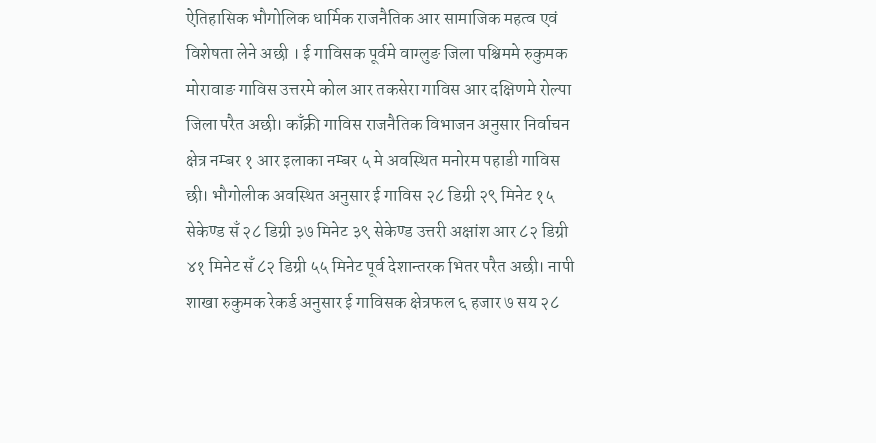ऐतिहासिक भौगोलिक धार्मिक राजनैतिक आर सामाजिक महत्व एवं विशेषता लेने अछी । ई गाविसक पूर्वमे वाग्लुङ जिला पश्चिममे रुकुमक मोरावाङ गाविस उत्तरमे कोल आर तकसेरा गाविस आर दक्षिणमे रोल्पा जिला परैत अछी। काँक्री गाविस राजनैतिक विभाजन अनुसार निर्वाचन क्षेत्र नम्बर १ आर इलाका नम्बर ५ मे अवस्थित मनोरम पहाडी गाविस छी। भौगोलीक अवस्थित अनुसार ई गाविस २८ डिग्री २९ मिनेट १५ सेकेण्ड सँ २८ डिग्री ३७ मिनेट ३९ सेकेण्ड उत्तरी अक्षांश आर ८२ डिग्री ४१ मिनेट सँ ८२ डिग्री ५५ मिनेट पूर्व देशान्तरक भितर परैत अछी। नापी शाखा रुकुमक रेकर्ड अनुसार ई गाविसक क्षेत्रफल ६ हजार ७ सय २८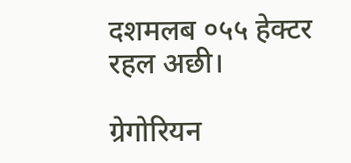दशमलब ०५५ हेक्टर रहल अछी।

ग्रेगोरियन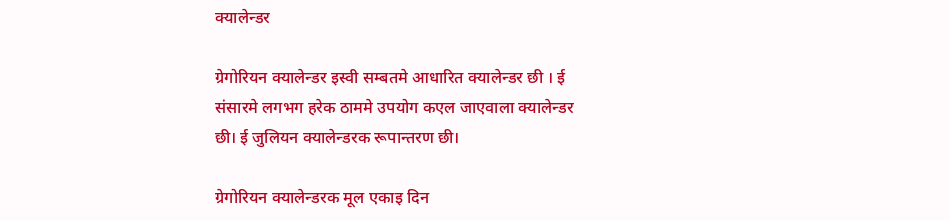क्यालेन्डर

ग्रेगोरियन क्यालेन्डर इस्वी सम्बतमे आधारित क्यालेन्डर छी । ई संसारमे लगभग हरेक ठाममे उपयोग कएल जाएवाला क्यालेन्डर छी। ई जुलियन क्यालेन्डरक रूपान्तरण छी।

ग्रेगोरियन क्यालेन्डरक मूल एकाइ दिन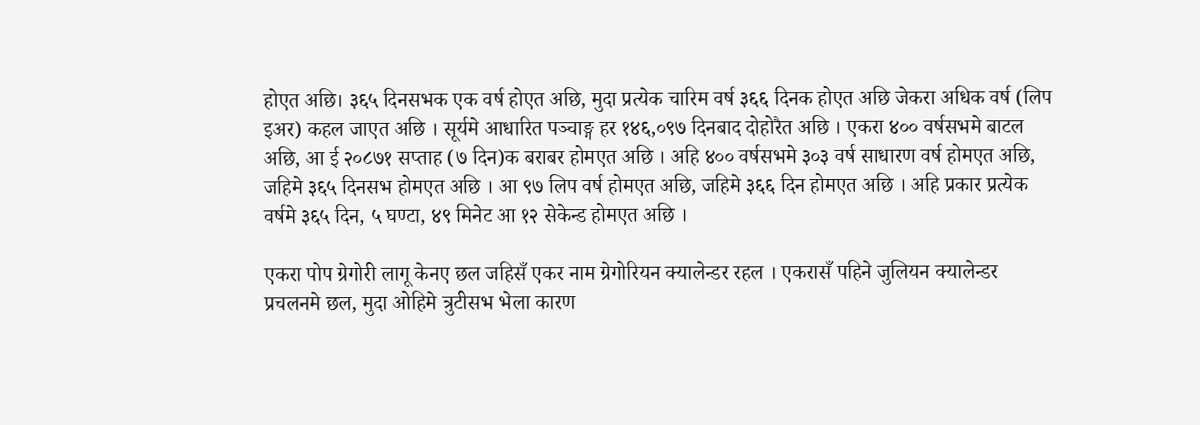होएत अछि। ३६५ दिनसभक एक वर्ष होएत अछि, मुदा प्रत्येक चारिम वर्ष ३६६ दिनक होएत अछि जेकरा अधिक वर्ष (लिप इअर) कहल जाएत अछि । सूर्यमे आधारित पञ्चाङ्ग हर १४६,०९७ दिनबाद दोहोरैत अछि । एकरा ४०० वर्षसभमे बाटल अछि, आ ई २०८७१ सप्ताह (७ दिन)क बराबर होमएत अछि । अहि ४०० वर्षसभमे ३०३ वर्ष साधारण वर्ष होमएत अछि, जहिमे ३६५ दिनसभ होमएत अछि । आ ९७ लिप वर्ष होमएत अछि, जहिमे ३६६ दिन होमएत अछि । अहि प्रकार प्रत्येक वर्षमे ३६५ दिन, ५ घण्टा, ४९ मिनेट आ १२ सेकेन्ड होमएत अछि ।

एकरा पोप ग्रेगोरी लागू केनए छल जहिसँ एकर नाम ग्रेगोरियन क्यालेन्डर रहल । एकरासँ पहिने जुलियन क्यालेन्डर प्रचलनमे छल, मुदा ओहिमे त्रुटीसभ भेला कारण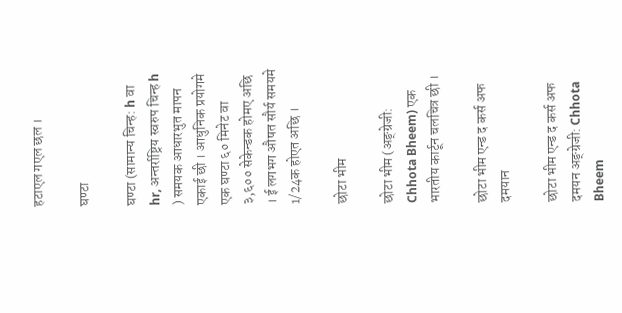हटाएल गएल छल ।

घण्टा

घण्टा (सामान्य चिन्ह: h वा hr, अन्तर्राष्ट्रिय स्वरुप चिन्ह h ) समयक आधारभुत मापन एकाई छी । आधुनिक प्रयोगमे एक घण्टा ६० मिनेट वा ३,६०० सेकेन्डक होमए अछि । ई लगभग औषत सौर्य समयमे 1⁄24क होएत अछि ।

छोटा भीम

छोटा भीम (अङ्ग्रेजी: Chhota Bheem) एक भारतीय कार्टून चलचित्र छी ।

छोटा भीम एन्ड द कर्स अफ दमयान

छोटा भीम एन्ड द कर्स अफ दमयन अङ्ग्रेजी: Chhota Bheem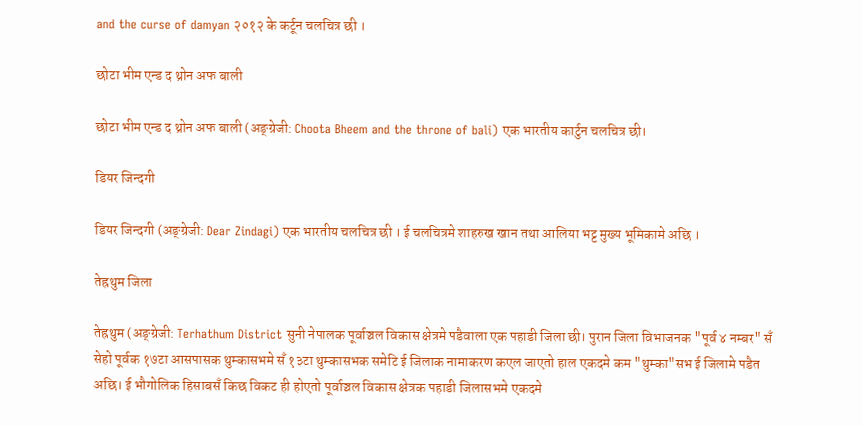and the curse of damyan २०१२ के कर्टून चलचित्र छी ।

छोटा भीम एन्ड द थ्रोन अफ बाली

छोटा भीम एन्ड द थ्रोन अफ बाली (अङ्ग्रेजी: Choota Bheem and the throne of bali) एक भारतीय कार्टुन चलचित्र छी।

डियर जिन्दगी

डियर जिन्दगी (अङ्ग्रेजी: Dear Zindagi) एक भारतीय चलचित्र छी । ई चलचित्रमे शाहरुख खान तथा आलिया भट्ट मुख्य भूमिकामे अछि ।

तेह्रथुम जिला

तेह्रथुम (अङ्ग्रेजी: Terhathum District सुनी नेपालक पूर्वाञ्चल विकास क्षेत्रमे पडैवाला एक पहाडी जिला छी। पुरान जिला विभाजनक "पूर्व ४ नम्बर" सँ सेहो पूर्वक १७टा आसपासक थुम्कासभमे सँ १३टा थुम्कासभक समेटि ई जिलाक नामाकरण कएल जाएतो हाल एकदमे कम "थुम्का"सभ ई जिलामे पडैत अछि। ई भौगोलिक हिसाबसँ किछ विकट ही होएतो पू‍र्वाञ्चल विकास क्षेत्रक पहाडी जिलासभमे एकदमे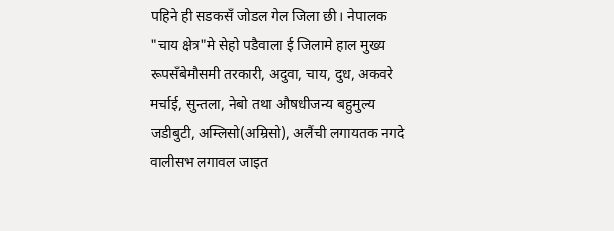पहिने ही सडकसँ जोडल गेल जिला छी। नेपालक "चाय क्षेत्र"मे सेहो पडैवाला ई जिलामे हाल मुख्य रूपसँबेमौसमी तरकारी, अदुवा, चाय, दुध, अकवरे मर्चाई, सुन्तला, नेबो तथा औषधीजन्य बहुमुल्य जडीबुटी, अम्लिसो(अम्रिसो), अलैंची लगायतक नगदे वालीसभ लगावल जाइत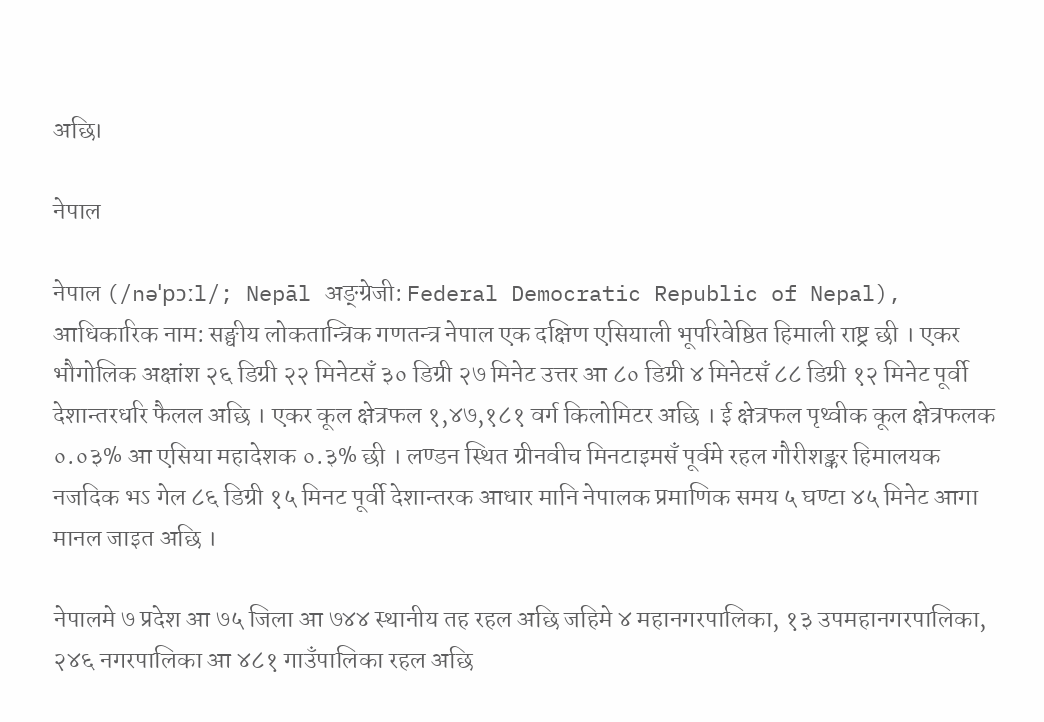अछि।

नेपाल

नेपाल (/nəˈpɔːl/; Nepāl अङ्ग्रेजी: Federal Democratic Republic of Nepal), आधिकारिक नाम: सङ्घीय लोकतान्त्रिक गणतन्त्र नेपाल एक दक्षिण एसियाली भूपरिवेष्ठित हिमाली राष्ट्र छी । एकर भौगोलिक अक्षांश २६ डिग्री २२ मिनेटसँ ३० डिग्री २७ मिनेट उत्तर आ ८० डिग्री ४ मिनेटसँ ८८ डिग्री १२ मिनेट पूर्वी देशान्तरधरि फैलल अछि । एकर कूल क्षेत्रफल १,४७,१८१ वर्ग किलोमिटर अछि । ई क्षेत्रफल पृथ्वीक कूल क्षेत्रफलक ०.०३% आ एसिया महादेशक ०.३% छी । लण्डन स्थित ग्रीनवीच मिनटाइमसँ पूर्वमे रहल गौरीशङ्कर हिमालयक नजदिक भऽ गेल ८६ डिग्री १५ मिनट पूर्वी देशान्तरक आधार मानि नेपालक प्रमाणिक समय ५ घण्टा ४५ मिनेट आगा मानल जाइत अछि ।

नेपालमे ७ प्रदेश आ ७५ जिला आ ७४४ स्थानीय तह रहल अछि जहिमे ४ महानगरपालिका, १३ उपमहानगरपालिका, २४६ नगरपालिका आ ४८१ गाउँपालिका रहल अछि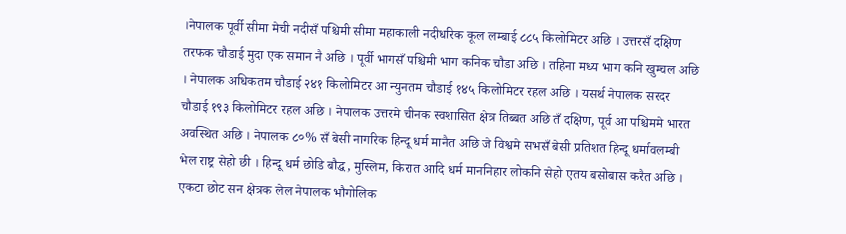।नेपालक पूर्वी सीमा मेची नदीसँ पश्चिमी सीमा महाकाली नदीधरिक कूल लम्बाई ८८५ किलोमिटर अछि । उत्तरसँ दक्षिण तरफक चौडाई मुदा एक समान नै अछि । पूर्वी भागसँ पश्चिमी भाग कनिक चौडा अछि । तहिना मध्य भाग कनि खुम्चल अछि । नेपालक अधिकतम चौडाई २४१ किलोमिटर आ न्युनतम चौडाई १४५ किलोमिटर रहल अछि । यसर्थ नेपालक सरदर चौडाई १९३ किलोमिटर रहल अछि । नेपालक उत्तरमे चीनक स्वशासित क्षेत्र तिब्बत अछि तँ दक्षिण, पूर्व आ पश्चिममे भारत अवस्थित अछि । नेपालक ८०% सँ बेसी नागरिक हिन्दू धर्म मानैत अछि जे विश्वमे सभसँ बेसी प्रतिशत हिन्दू धर्मावलम्बी भेल राष्ट्र सेहो छी । हिन्दू धर्म छोडि बौद्ध, मुस्लिम, किरात आदि धर्म माननिहार लोकनि सेहो एतय बसोबास करैत अछि । एकटा छोट सन क्षेत्रक लेल नेपालक भौगोलिक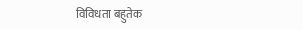विविधता बहुतेक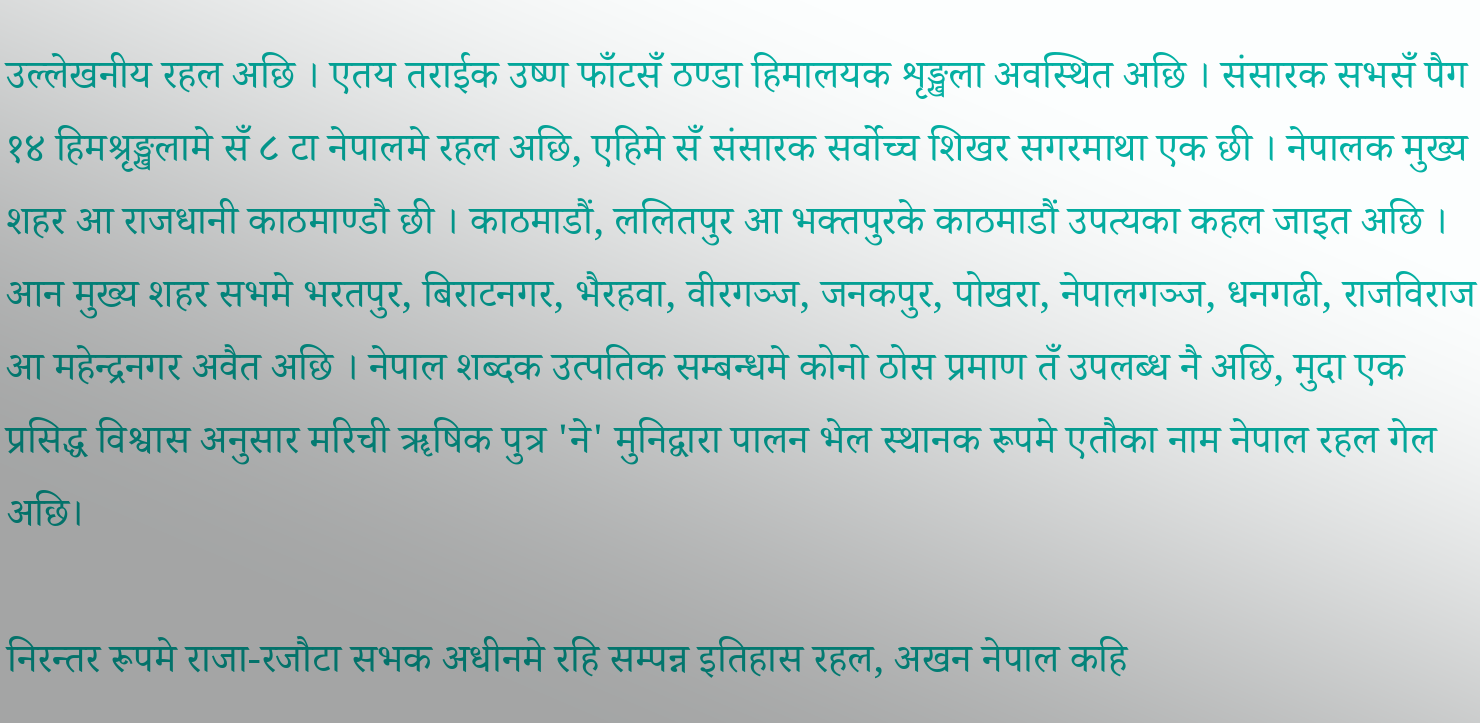उल्लेखनीय रहल अछि । एतय तराईक उष्ण फाँटसँ ठण्डा हिमालयक शृङ्खला अवस्थित अछि । संसारक सभसँ पैग १४ हिमश्रृङ्खलामे सँ ८ टा नेपालमे रहल अछि, एहिमे सँ संसारक सर्वोच्च शिखर सगरमाथा एक छी । नेपालक मुख्य शहर आ राजधानी काठमाण्डौ छी । काठमाडौं, ललितपुर आ भक्तपुरके काठमाडौं उपत्यका कहल जाइत अछि । आन मुख्य शहर सभमे भरतपुर, बिराटनगर, भैरहवा, वीरगञ्ज, जनकपुर, पोखरा, नेपालगञ्ज, धनगढी, राजविराज आ महेन्द्रनगर अवैत अछि । नेपाल शब्दक उत्पतिक सम्बन्धमे कोनो ठोस प्रमाण तँ उपलब्ध नै अछि, मुदा एक प्रसिद्ध विश्वास अनुसार मरिची ॠषिक पुत्र 'ने' मुनिद्वारा पालन भेल स्थानक रूपमे एतौका नाम नेपाल रहल गेल अछि।

निरन्तर रूपमे राजा-रजौटा सभक अधीनमे रहि सम्पन्न इतिहास रहल, अखन नेपाल कहि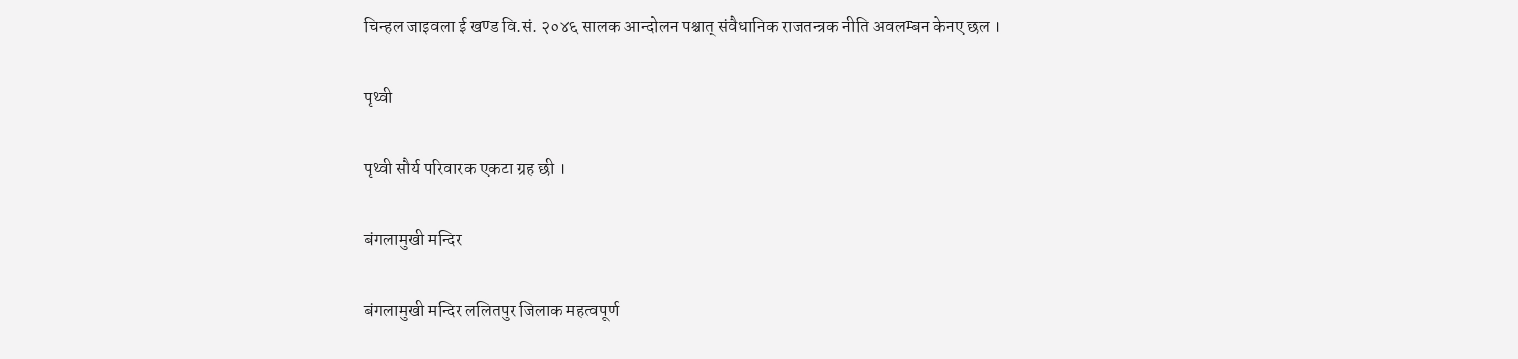चिन्हल जाइवला ई खण्ड वि.सं. २०४६ सालक आन्दोलन पश्चात् संवैधानिक राजतन्त्रक नीति अवलम्बन केनए छल ।

पृथ्वी

पृथ्वी सौर्य परिवारक एकटा ग्रह छी ।

बंगलामुखी मन्दिर

बंगलामुखी मन्दिर ललितपुर जिलाक महत्वपूर्ण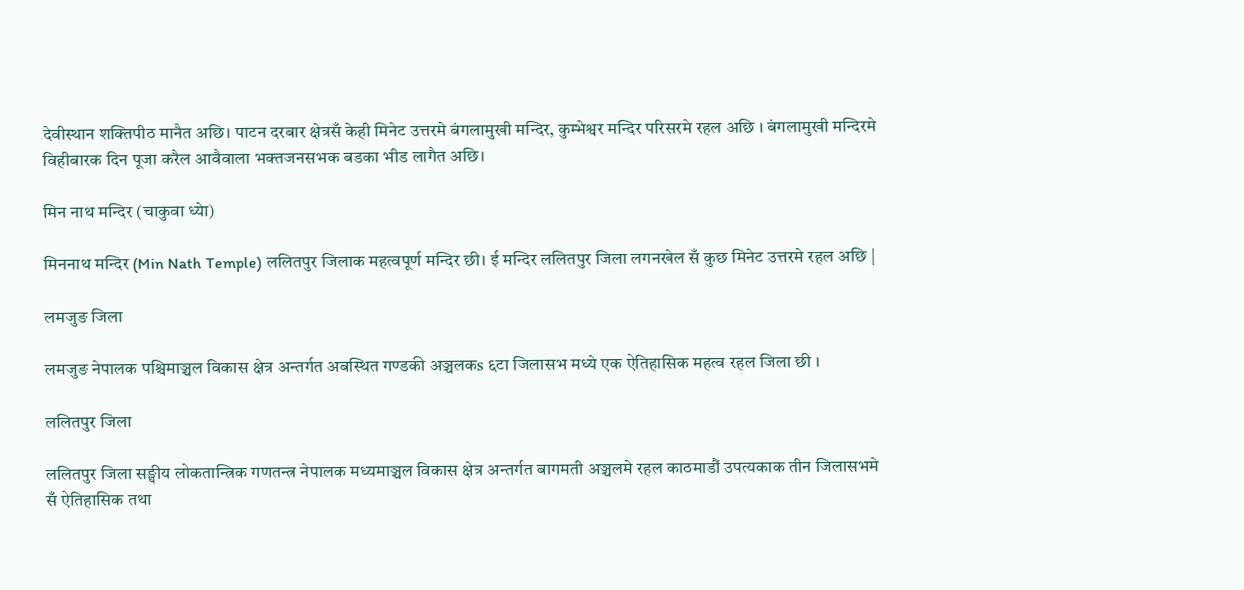देवीस्थान शक्तिपीठ मानैत अछि। पाटन दरबार क्षेत्रसँ केही मिनेट उत्तरमे बंगलामुखी मन्दिर, कुम्भेश्वर मन्दिर परिसरमे रहल अछि । बंगलामुखी मन्दिरमे विहीबारक दिन पूजा करैल आवैवाला भक्तजनसभक बडका भीड लागैत अछि।

मिन नाथ मन्दिर (चाकुवा ध्येा)

मिननाथ मन्दिर (Min Nath Temple) ललितपुर जिलाक महत्वपूर्ण मन्दिर छी। ई मन्दिर ललितपुर जिला लगनखेल सँ कुछ मिनेट उत्तरमे रहल अछि |

लमजुङ जिला

लमजुङ नेपालक पश्चिमाञ्चल विकास क्षेत्र अन्तर्गत अबस्थित गण्डकी अञ्चलकs ६टा जिलासभ मध्ये एक ऐतिहासिक महत्व रहल जिला छी ।

ललितपुर जिला

ललितपुर जिला सङ्घीय लोकतान्त्रिक गणतन्त्र नेपालक मध्यमाञ्चल विकास क्षेत्र अन्तर्गत बागमती अञ्चलमे रहल काठमाडौं उपत्यकाक तीन जिलासभमे सँ ऐतिहासिक तथा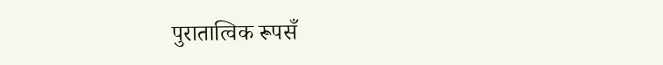पुरातात्विक रूपसँ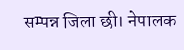सम्पन्न जिला छी। नेपालक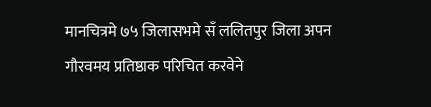मानचित्रमे ७५ जिलासभमे सँ ललितपुर जिला अपन गौरवमय प्रतिष्ठाक परिचित करवेने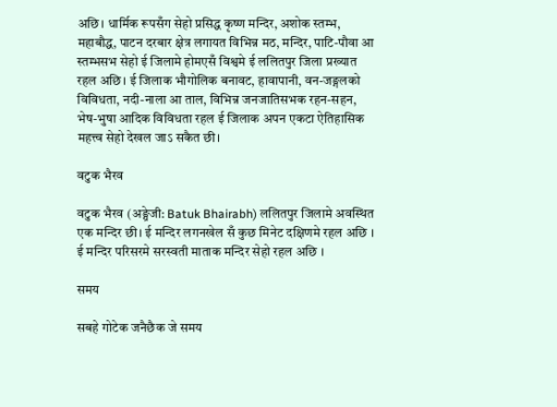अछि। धार्मिक रूपसँग सेहो प्रसिद्ध कृष्ण मन्दिर, अशोक स्तम्भ, महाबौद्ध, पाटन दरबार क्षेत्र लगायत विभिन्न मठ, मन्दिर, पाटि-पौवा आ स्तम्भसभ सेहो ई जिलामे होमएसँ विश्वमे ई ललितपुर जिला प्रख्यात रहल अछि। ई जिलाक भौगोलिक बनावट, हावापानी, वन-जङ्गलको विविधता, नदी-नाला आ ताल, विभिन्न जनजातिसभक रहन-सहन, भेष-भुषा आदिक विविधता रहल ई जिलाक अपन एकटा ऐतिहासिक महत्त्व सेहो देखल जाऽ सकैत छी।

वटुक भैरव

वटुक भैरव (अङ्ग्रेजी: Batuk Bhairabh) ललितपुर जिलामे अवस्थित एक मन्दिर छी। ई मन्दिर लगनखेल सँ कुछ मिनेट दक्षिणमे रहल अछि । ई मन्दिर परिसरमे सरस्वती माताक मन्दिर सेहो रहल अछि ।

समय

सबहे गोटेक जनैछैक जे समय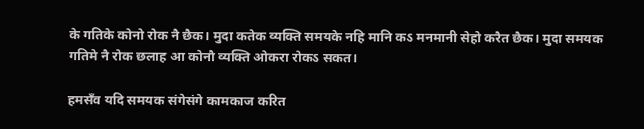के गतिके कोनो रोक नै छैक। मुदा कतेक व्यक्ति समयके नहि मानि कऽ मनमानी सेहो करैत छैक। मुदा समयक गतिमे नै रोक छलाह आ कोनौ व्यक्ति ओकरा रोकऽ सकत।

हमसँव यदि समयक संगेसंगे कामकाज करित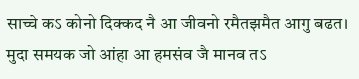साच्चे कऽ कोनो दिक्कद नै आ जीवनो रमैतझमैत आगु बढत। मुदा समयक जो आंहा आ हमसंव जै मानव तऽ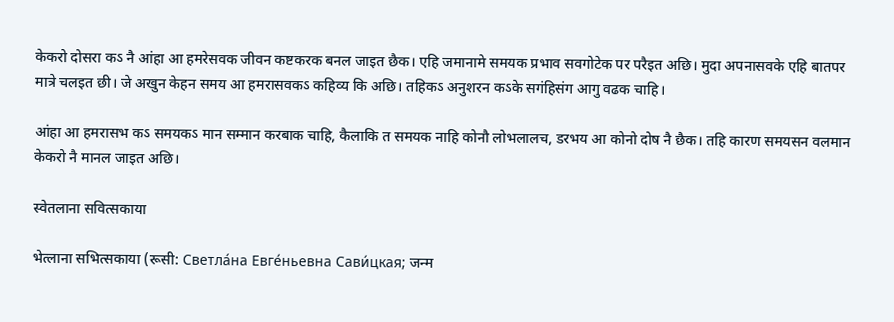केकरो दोसरा कऽ नै आंहा आ हमरेसवक जीवन कष्टकरक बनल जाइत छैक। एहि जमानामे समयक प्रभाव सवगोटेक पर परैइत अछि। मुदा अपनासवके एहि बातपर मात्रे चलइत छी। जे अखुन केहन समय आ हमरासवकऽ कहिव्य कि अछि। तहिकऽ अनुशरन कऽके सगंहिसंग आगु वढक चाहि।

आंहा आ हमरासभ कऽ समयकऽ मान सम्मान करबाक चाहि, कैलाकि त समयक नाहि कोनौ लोभलालच, डरभय आ कोनो दोष नै छैक। तहि कारण समयसन वलमान केकरो नै मानल जाइत अछि।

स्वेतलाना सवित्सकाया

भेत्लाना सभित्सकाया (रूसी: Светла́на Евге́ньевна Сави́цкая; जन्म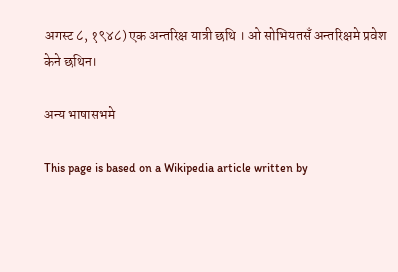अगस्ट ८, १९४८) एक अन्तरिक्ष यात्री छथि । ओ सोभियतसँ अन्तरिक्षमे प्रवेश केने छथिन।

अन्य भाषासभमे

This page is based on a Wikipedia article written by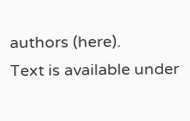authors (here).
Text is available under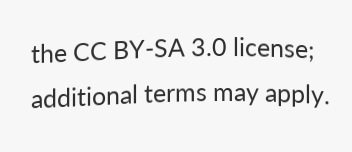the CC BY-SA 3.0 license; additional terms may apply.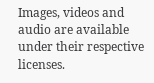Images, videos and audio are available under their respective licenses.